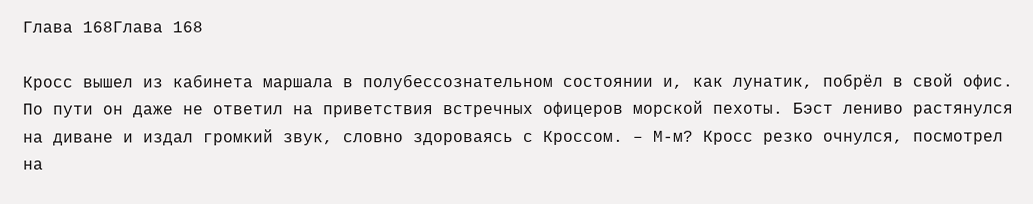Глава 168Глава 168

Кросс вышел из кабинета маршала в полубессознательном состоянии и, как лунатик, побрёл в свой офис. По пути он даже не ответил на приветствия встречных офицеров морской пехоты. Бэст лениво растянулся на диване и издал громкий звук, словно здороваясь с Кроссом. – М-м? Кросс резко очнулся, посмотрел на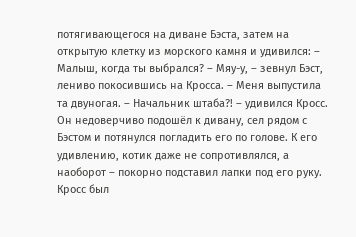потягивающегося на диване Бэста, затем на открытую клетку из морского камня и удивился: – Малыш, когда ты выбрался? – Мяу-у, – зевнул Бэст, лениво покосившись на Кросса. – Меня выпустила та двуногая. – Начальник штаба?! – удивился Кросс. Он недоверчиво подошёл к дивану, сел рядом с Бэстом и потянулся погладить его по голове. К его удивлению, котик даже не сопротивлялся, а наоборот – покорно подставил лапки под его руку. Кросс был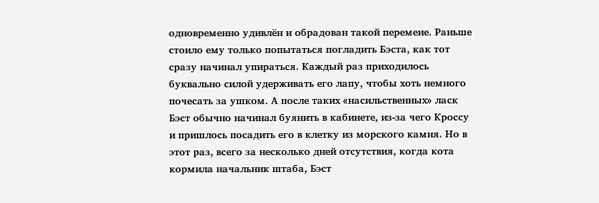одновременно удивлён и обрадован такой перемене. Раньше стоило ему только попытаться погладить Бэста, как тот сразу начинал упираться. Каждый раз приходилось буквально силой удерживать его лапу, чтобы хоть немного почесать за ушком. А после таких «насильственных» ласк Бэст обычно начинал буянить в кабинете, из-за чего Кроссу и пришлось посадить его в клетку из морского камня. Но в этот раз, всего за несколько дней отсутствия, когда кота кормила начальник штаба, Бэст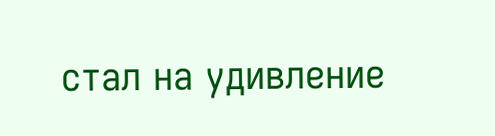стал на удивление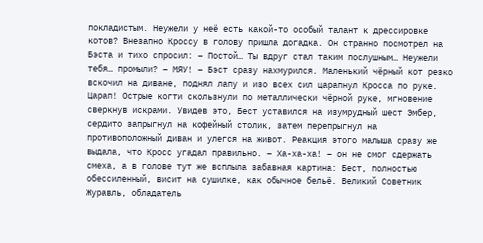покладистым. Неужели у неё есть какой-то особый талант к дрессировке котов? Внезапно Кроссу в голову пришла догадка. Он странно посмотрел на Бэста и тихо спросил: – Постой… Ты вдруг стал таким послушным… Неужели тебя… промыли? – МЯУ! – Бэст сразу нахмурился. Маленький чёрный кот резко вскочил на диване, поднял лапу и изо всех сил царапнул Кросса по руке. Царап! Острые когти скользнули по металлически чёрной руке, мгновение сверкнув искрами. Увидев это, Бест уставился на изумрудный шест Эмбер, сердито запрыгнул на кофейный столик, затем перепрыгнул на противоположный диван и улегся на живот. Реакция этого малыша сразу же выдала, что Кросс угадал правильно. – Ха-ха-ха! – он не смог сдержать смеха, а в голове тут же всплыла забавная картина: Бест, полностью обессиленный, висит на сушилке, как обычное бельё. Великий Советник Журавль, обладатель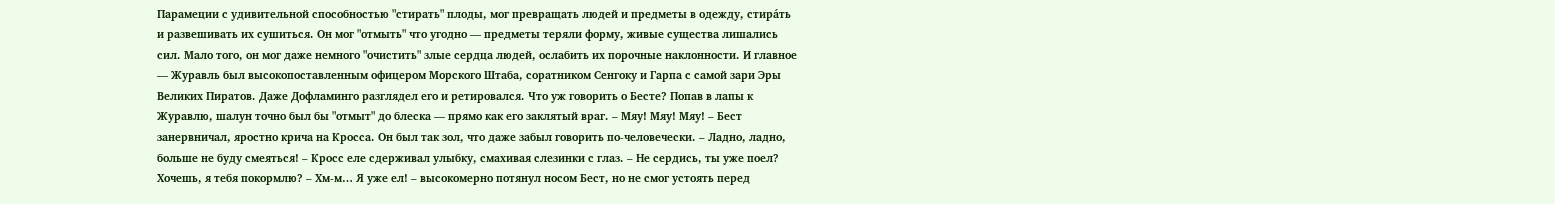Парамеции с удивительной способностью "стирать" плоды, мог превращать людей и предметы в одежду, стира́ть и развешивать их сушиться. Он мог "отмыть" что угодно — предметы теряли форму, живые существа лишались сил. Мало того, он мог даже немного "очистить" злые сердца людей, ослабить их порочные наклонности. И главное — Журавль был высокопоставленным офицером Морского Штаба, соратником Сенгоку и Гарпа с самой зари Эры Великих Пиратов. Даже Дофламинго разглядел его и ретировался. Что уж говорить о Бесте? Попав в лапы к Журавлю, шалун точно был бы "отмыт" до блеска — прямо как его заклятый враг. – Мяу! Мяу! Мяу! – Бест занервничал, яростно крича на Кросса. Он был так зол, что даже забыл говорить по-человечески. – Ладно, ладно, больше не буду смеяться! – Кросс еле сдерживал улыбку, смахивая слезинки с глаз. – Не сердись, ты уже поел? Хочешь, я тебя покормлю? – Хм-м… Я уже ел! – высокомерно потянул носом Бест, но не смог устоять перед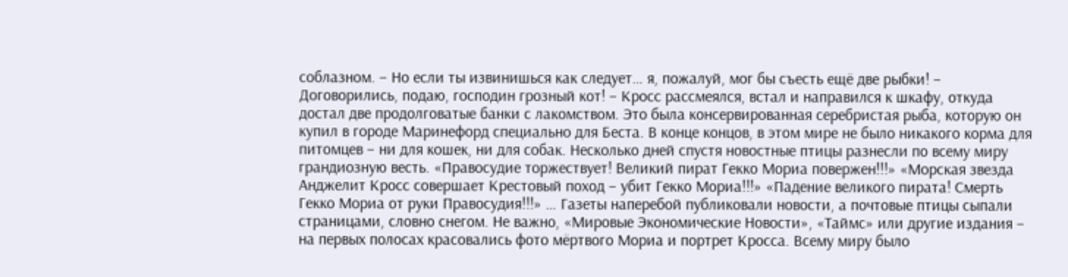соблазном. – Но если ты извинишься как следует… я, пожалуй, мог бы съесть ещё две рыбки! – Договорились, подаю, господин грозный кот! – Кросс рассмеялся, встал и направился к шкафу, откуда достал две продолговатые банки с лакомством. Это была консервированная серебристая рыба, которую он купил в городе Маринефорд специально для Беста. В конце концов, в этом мире не было никакого корма для питомцев – ни для кошек, ни для собак. Несколько дней спустя новостные птицы разнесли по всему миру грандиозную весть. «Правосудие торжествует! Великий пират Гекко Мориа повержен!!!» «Морская звезда Анджелит Кросс совершает Крестовый поход – убит Гекко Мориа!!!» «Падение великого пирата! Смерть Гекко Мориа от руки Правосудия!!!» … Газеты наперебой публиковали новости, а почтовые птицы сыпали страницами, словно снегом. Не важно, «Мировые Экономические Новости», «Таймс» или другие издания – на первых полосах красовались фото мёртвого Мориа и портрет Кросса. Всему миру было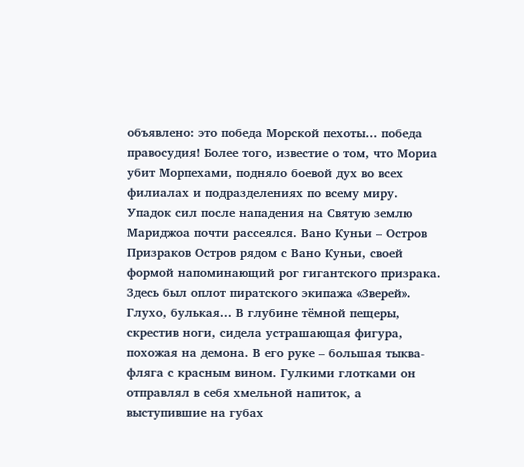объявлено: это победа Морской пехоты… победа правосудия! Более того, известие о том, что Мориа убит Морпехами, подняло боевой дух во всех филиалах и подразделениях по всему миру. Упадок сил после нападения на Святую землю Мариджоа почти рассеялся. Вано Куньи – Остров Призраков Остров рядом с Вано Куньи, своей формой напоминающий рог гигантского призрака. Здесь был оплот пиратского экипажа «Зверей». Глухо, булькая… В глубине тёмной пещеры, скрестив ноги, сидела устрашающая фигура, похожая на демона. В его руке – большая тыква-фляга с красным вином. Гулкими глотками он отправлял в себя хмельной напиток, а выступившие на губах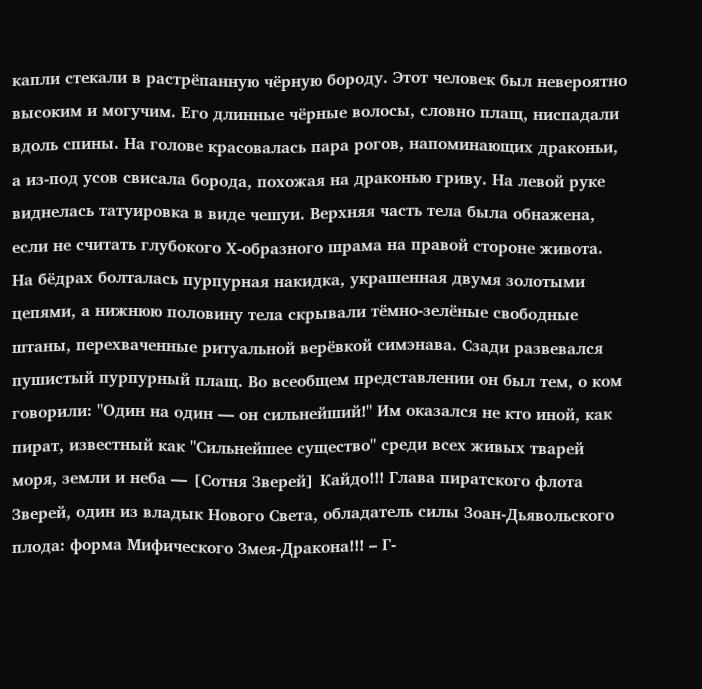капли стекали в растрёпанную чёрную бороду. Этот человек был невероятно высоким и могучим. Его длинные чёрные волосы, словно плащ, ниспадали вдоль спины. На голове красовалась пара рогов, напоминающих драконьи, а из-под усов свисала борода, похожая на драконью гриву. На левой руке виднелась татуировка в виде чешуи. Верхняя часть тела была обнажена, если не считать глубокого Х-образного шрама на правой стороне живота. На бёдрах болталась пурпурная накидка, украшенная двумя золотыми цепями, а нижнюю половину тела скрывали тёмно-зелёные свободные штаны, перехваченные ритуальной верёвкой симэнава. Сзади развевался пушистый пурпурный плащ. Во всеобщем представлении он был тем, о ком говорили: "Один на один — он сильнейший!" Им оказался не кто иной, как пират, известный как "Сильнейшее существо" среди всех живых тварей моря, земли и неба — [Сотня Зверей] Кайдо!!! Глава пиратского флота Зверей, один из владык Нового Света, обладатель силы Зоан-Дьявольского плода: форма Мифического Змея-Дракона!!! – Г-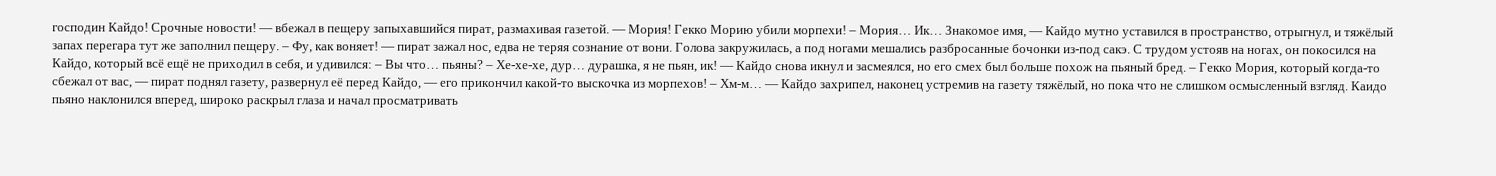господин Кайдо! Срочные новости! — вбежал в пещеру запыхавшийся пират, размахивая газетой. — Мория! Гекко Морию убили морпехи! – Мория… Ик… Знакомое имя, — Кайдо мутно уставился в пространство, отрыгнул, и тяжёлый запах перегара тут же заполнил пещеру. – Фу, как воняет! — пират зажал нос, едва не теряя сознание от вони. Голова закружилась, а под ногами мешались разбросанные бочонки из-под сакэ. С трудом устояв на ногах, он покосился на Кайдо, который всё ещё не приходил в себя, и удивился: – Вы что… пьяны? – Хе-хе-хе, дур… дурашка, я не пьян, ик! — Кайдо снова икнул и засмеялся, но его смех был больше похож на пьяный бред. – Гекко Мория, который когда-то сбежал от вас, — пират поднял газету, развернул её перед Кайдо, — его прикончил какой-то выскочка из морпехов! – Хм-м… — Кайдо захрипел, наконец устремив на газету тяжёлый, но пока что не слишком осмысленный взгляд. Каидо пьяно наклонился вперед, широко раскрыл глаза и начал просматривать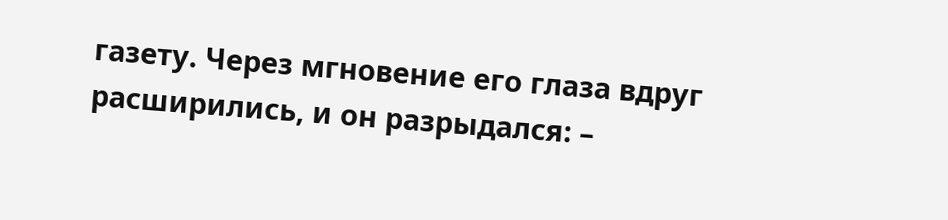газету. Через мгновение его глаза вдруг расширились, и он разрыдался: –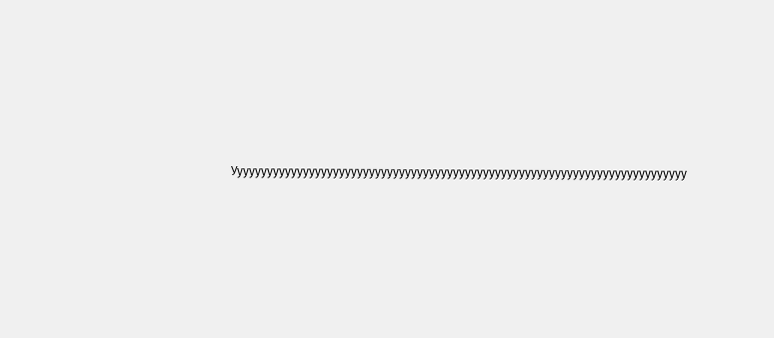Уууууууууууууууууууууууууууууууууууууууууууууууууууууууууууууууууууууууууууу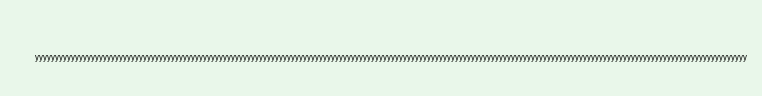уууууууууууууууууууууууууууууууууууууууууууууууууууууууууууууууууууууууууууууууууууууууууууууууууууууууууууууууууууууууууууууууууууууууууууууууууууууууууууууууууууууууууууууууууу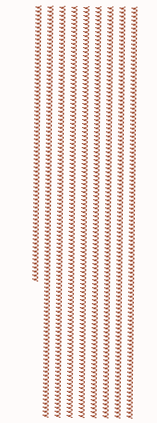ууууууууууууууууууууууууууууууууууууууууууууууууууууууууууууууууууууууууууууууууууууууууууууууууууууууууууууууууууууууууууууууууууууууууууууууууууууууууууууууууууууууууууууууууууууууууууууууууууууууууууууууууууууууууууууууууууууууууууууууууууууууууууууууууууууууууууууууууууууууууууууууууууууууууууууууууууууууууууууууууууууууууууууууууууууууууууууууууууууууууууууууууууууууууууууууууууууууууууууууууууууууууууууууууууууууууууууууууууууууууууууууууууууууууууууууууууууууууууууууууууууууууууууууууууууууууууууууууууууууууууууууууууууууууууууууууууууууууууууууууууууууууууууууууууууууууууууууууууууууууууууууууууууууууууууууууууууууууууууууууууууууууууууууууууууууууууууууууууууууууууууууууууууууууууууууууууууууууууууууууууууууууууууууууууууууууууууууууууууууууууууууууууууууууууууууууууууууууууууууууууууууууууууууууууууууууууууууууууууууууууууууууууууууууууууууууууууууууууууууууууууууууууууу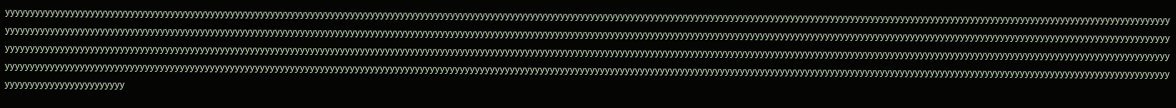уууууууууууууууууууууууууууууууууууууууууууууууууууууууууууууууууууууууууууууууууууууууууууууууууууууууууууууууууууууууууууууууууууууууууууууууууууууууууууууууууууууууууууууууууууууууууууууууууууууууууууууууууууууууууууууууууууууууууууууууууууууууууууууууууууууууууууууууууууууууууууууууууууууууууууууууууууууууууууууууууууууууууууууууууууууууууууууууууууууууууууууууууууууууууууууууууууууууууууууууууууууууууууууууууууууууууууууууууууууууууууууууууууууууууууууууууууууууууууууууууууууууууууууууууууууууууууууууууууууууууууууууууууууууууууууууууууууууууууууууууууууууууууууууууууууууууууууууууууууууууууууууууууууууууууууууууууууууууууууууууууууууууууууууууууууууууууууууууууууууууууууууууууууууууууууууууууууууууууууууууууууууууууууууууууууууууууууууууууууууууууууууууууууууууууууууууууууууууууууууууууууууууууууууууууууууууууууууууууууууууууууууууууууууууууууууууууууууууууууууууууууууууууууууууууууууууууууууууууууууууууууууууууууууууууууууууууууууууууу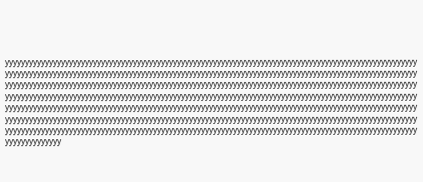ууууууууууууууууууууууууууууууууууууууууууууууууууууууууууууууууууууууууууууууууууууууууууууууууууууууууууууууууууууууууууууууууууууууууууууууууууууууууууууууууууууууууууууууууууууууууууууууууууууууууууууууууууууууууууууууууууууууууууууууууууууууууууууууууууууууууууууууууууууууууууууууууууууууууууууууууууууууууууууууууууууууууууууууууууууууууууууууууууууууууууууууууууууууууууууууууууууууууууууууууууууууууууууууууууууууууууууууууууууууууууууууууууууууууууууууууууууууууууууууууууууууууууууууууууууууууууууууууууууууууууууууууууууууууууууууууууууууууууууууууууууууууууууууууууууууууууууууууууууууууууууууууууууууууууууууууууууууууууууууууууууууууууууууууууууууууууууууууууууууууууууууууууууууууууууууууууууууууууууууууууууууууууууууу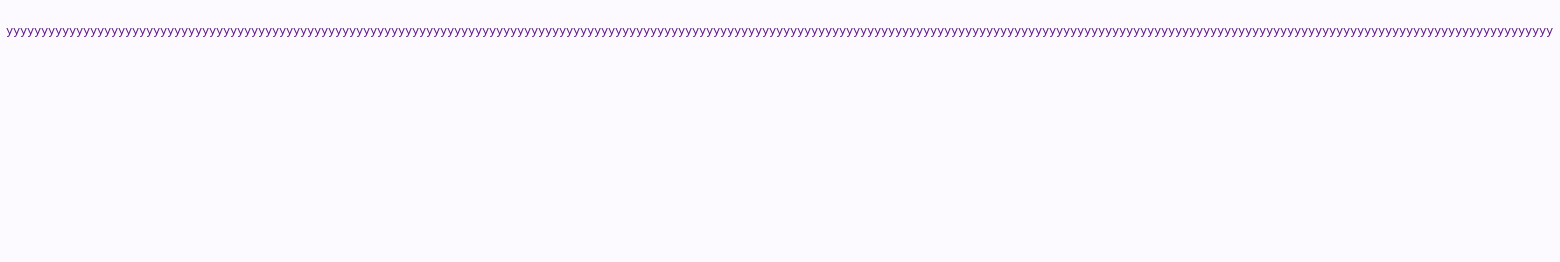ууууууууууууууууууууууууууууууууууууууууууууууууууууууууууууууууууууууууууууууууууууууууууууууууууууууууууууууууууууууууууууууууууууууууууууууууууууууууууууууууууууууууууууууууууууууууууууууууууууууууууууууууууууууууууууу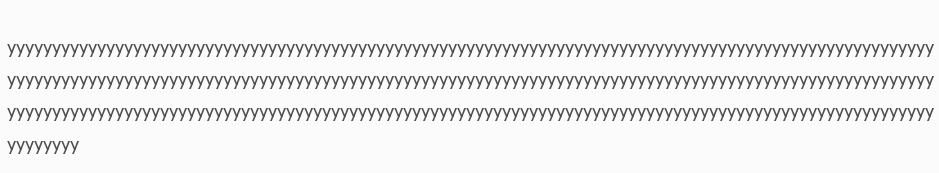ууууууууууууууууууууууууууууууууууууууууууууууууууууууууууууууууууууууууууууууууууууууууууууууууууууууууууууууууууууууууууууууууууууууууууууууууууууууууууууууууууууууууууууууууууууууууууууууууууууууууууууууууууууууууууууууууууууууууууууууууууууууууууууууууууууууууууууууууууууууууууууууууууууууууууууууууууууууууууууу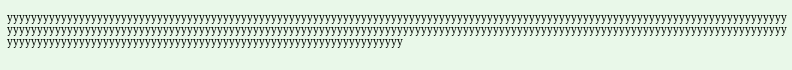уууууууууууууууууууууууууууууууууууууууууууууууууууууууууууууууууууууууууууууууууууууууууууууууууууууууууууууууууууууууууууууууууууууууууууууууууууууууууууууууууууууууууууууууууууууууууууууууууууууууууууууууууууууууууууууууууууууууууууууууууууууууууууууууууууууууууууууууууууууууууууууууууууууууууууууууууууууууууууууууууууууу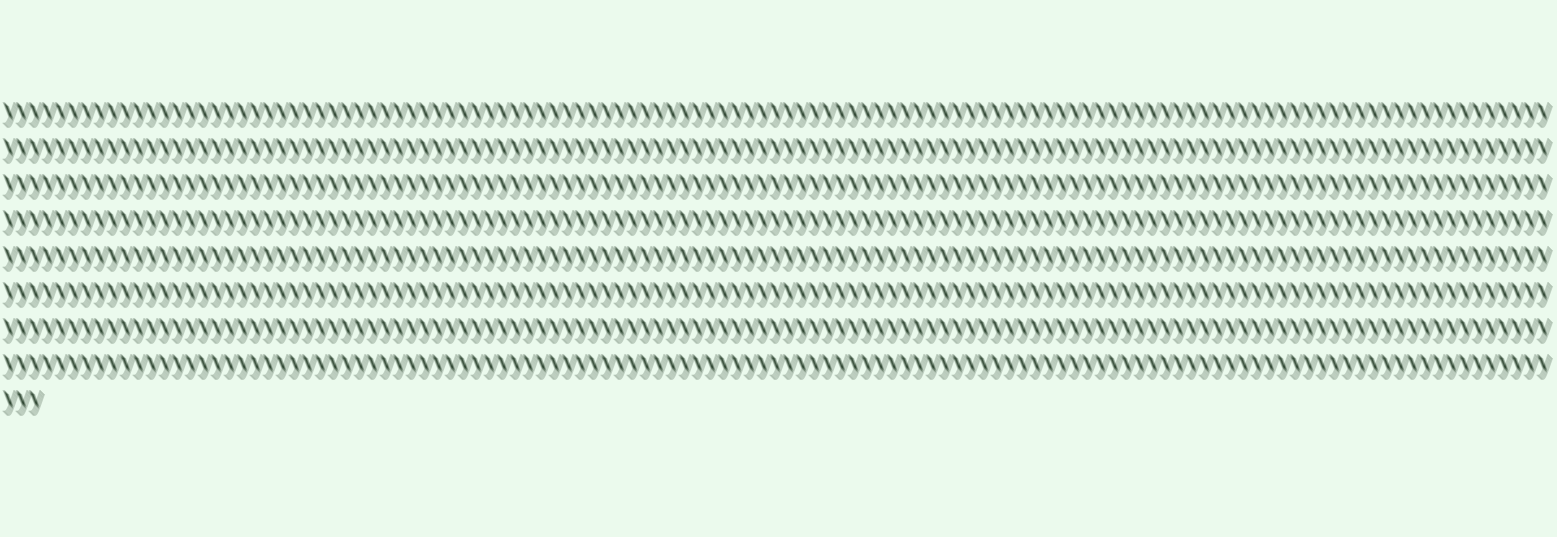ууууууууууууууууууууууууууууууууууууууууууууууууууууууууууууууууууууууууууууууууууууууууууууууууууууууууууууууууууууууууууууууууууууууууууууууууууууууууууууууууууууууууууууууууууууууууууууууууууууууууууууууууууууууууууууууууууууууууууууууууууууууууууууууууууууууууууууууууууууууууууууууууууууууууууууууууууууууууууууууууууууууууууууууууууууууууууууууууууууууууууууууууууууууууууууууууууууууууууууууууууууууууууууууууууууууууууууууууууууууууууууууууууууууууууууууууууууууууууууууууууууууууууууууууууууууууууууууууууууууууууууууууууууууууууууууууууууууууууууууууууууууууууууууууууууууууууууууууууууууууууууууууууууууууууууууууууууууууууууууууууууууууууууууууууууууууууууууууууууууууууууууууууууууууууууууууууууууууууууууууууууууууууууууууууууууууууууууууууууууууууууууууууууууууууууууууууууууууууууууууууууууууууууууууууууууууууууууууууууууууууууууууууууууууууууууууууууууууууууууууууууууууууууууууууууууууууууууууууууууууууууууууууууууууууууууууууууууууууу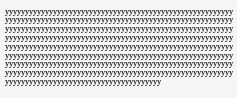ууууууууууууууууууууууууууууууууууууууууууууууууууууууууууууууууууууууууууууууууууууууууууууууууууууууууууууууууууууууууууууууууууууууууууууууууууууууууууууууууууууууууууууууууууууууууууууууууууууууууууууууууууууууууууууууууууууууууууууууууууууууууууууууууууууууууууууууууууууууууууууууууууууууууууууууууууууууууууууууууууууууууууууууууууууууууууууууууууууууууууууууууууууууууууууууууууууууууууууууууууууууууууууууууууууууууууууууууууууууууууууууууууууууууууууууууууууууууууууууууууууууууууууууу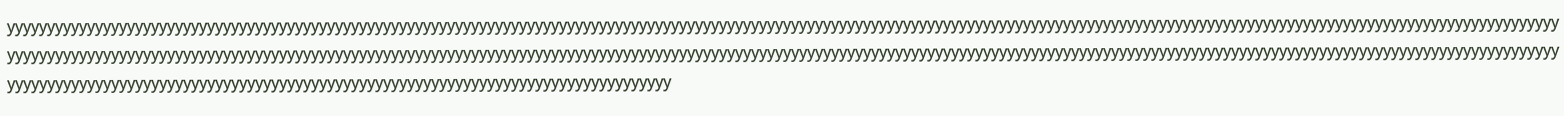ууууууууууууууууууууууууууууууууууууууууууууууууууууууууууууууууууууууууууууууууууууууууууууууууууууууууууууууууууууууууууууууууууууууууууууууууууууууууууууууууууууууууууууууууууууууууууууууууууууууууууууууууууууууууууууууууууууууууууууууууууууууууууууууууууууууууууууууууууууууууууууууууууууууууууууууууууууууууууууууууууууууууууууууууууууууууууууууууууууууууууууууууууууууууууууууууууууууууууууууууууууууууууууууууууууууууууууууууууууууууууууууууууууууууууууууууууууууу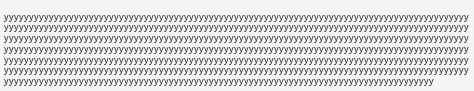уууууууууууууууууууууууууууууууууууууууууууууууууууууууууууууууууууууууууууууууууууууууууууууууууууууууууууууууууууууууууууууууууууууууууууууууууууууууууууууууууууууууууууууууууууууууууууууууууууууууууууууууууууууууууууууууууууууууууууууууууууууууууууууууууууууууууууууууууууууууууууууууууууууууууууууууууууууууууууууууууууууууууууууууууууууууууууууууууууууууууууууууууууууууууууууууууууууууууууууууууууууууууууууууууууууууууууууууууууууууууууууууууууууууууууууууууууууууууууууууууууууууууууууууууууууууууууууууууууууууууууууууууууууууууууууууууууууууууууууууууууууууууууууууууууууууууууууууууууууууууууууууууууууууууууууууууууууууууууууууууууу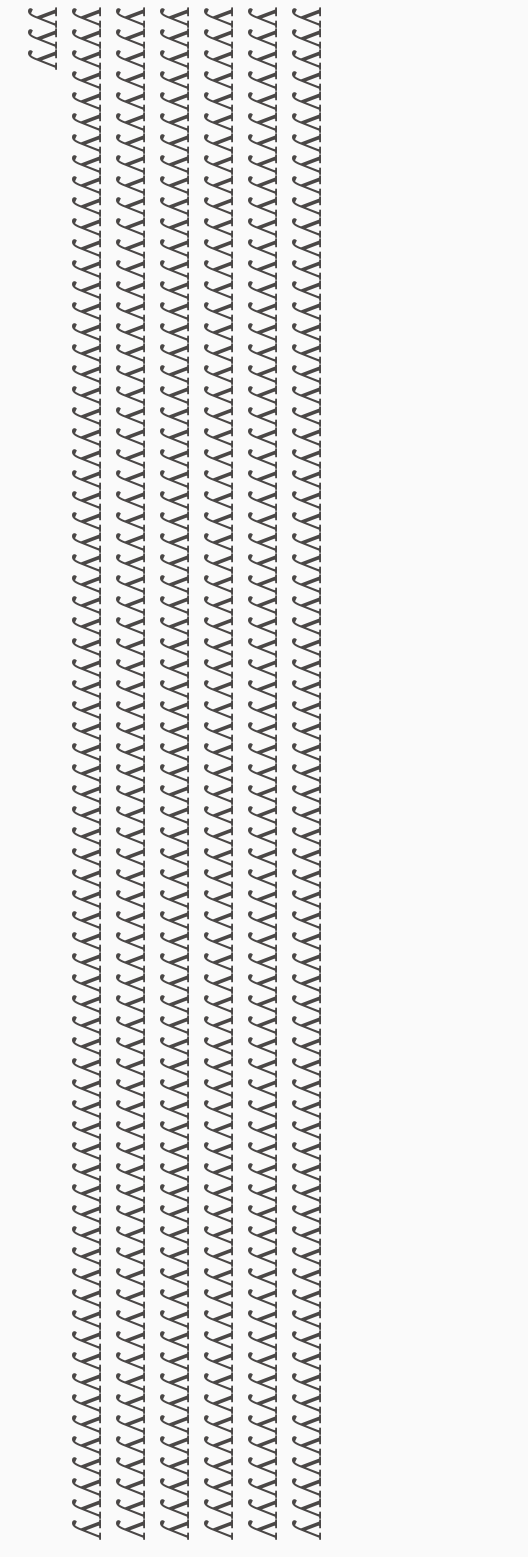ууууууууууууууууууууууууууууууууууууууууууууууууууууууууууууууууууууууууууууууууууууууууууууууууууууууууууууууууууууууууууууууууууууууууууууууууууууууууууууууууууууууууууууууууууууууууууууууууууууууууууууууууууууууууууууууууууууууууууууууууууууууууууууууууууууууууууууууууууууууууууууууууууууууууууууууууууууууууууууууууууууууууууууууууууууууууууууууууууууууууууууууууууууууууууууууууууууууууууууууууууууууууууууууууууууууууууууууууууууууууу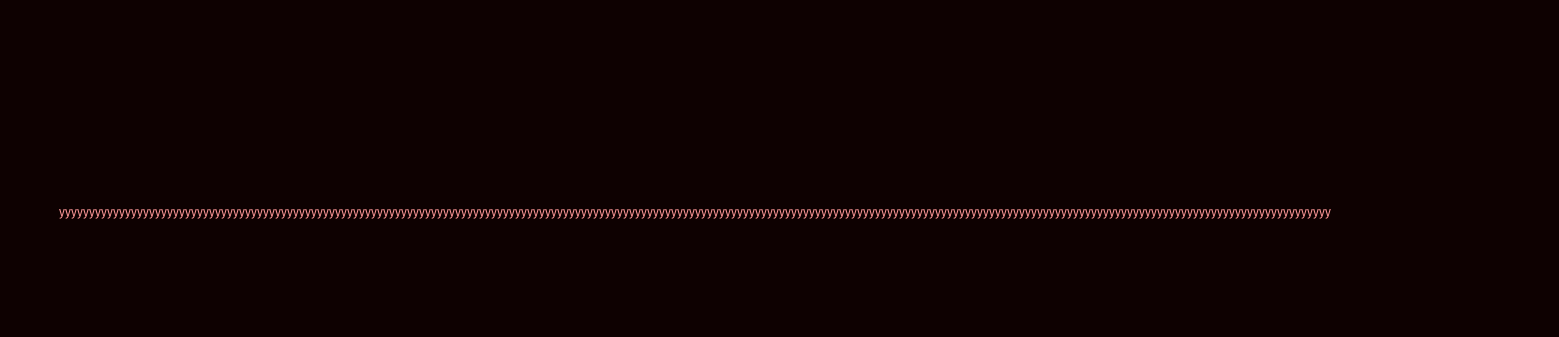уууууууууууууууууууууууууууууууууууууууууууууууууууууууууууууууууууууууууууууууууууууууууууууууууууууууууууууууууууууууууууууууууууууууууууууууууууууууууууууууууууууууууууууууууууууууууууууууууууууууууууууууууууу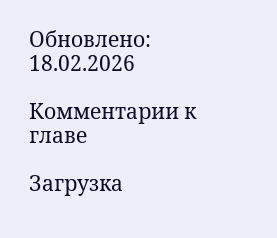Обновлено: 18.02.2026

Комментарии к главе

Загрузка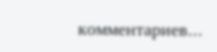комментариев...